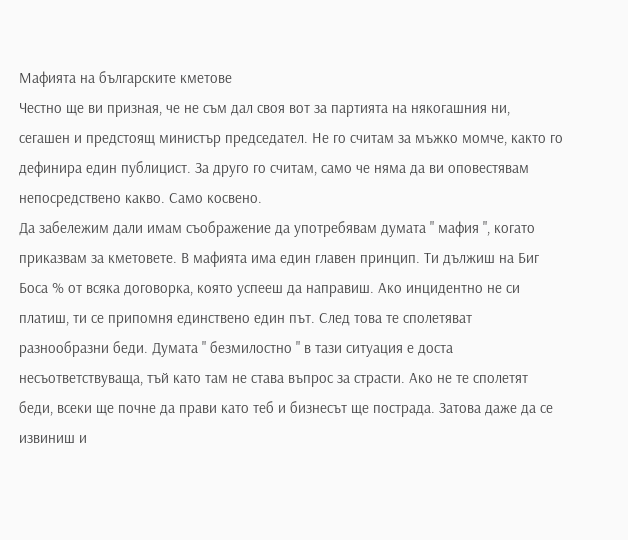Мафията на българските кметове
Честно ще ви призная, че не съм дал своя вот за партията на някогашния ни, сегашен и предстоящ министър председател. Не го считам за мъжко момче, както го дефинира един публицист. За друго го считам, само че няма да ви оповестявам непосредствено какво. Само косвено.
Да забележим дали имам съображение да употребявам думата " мафия ", когато приказвам за кметовете. В мафията има един главен принцип. Ти дължиш на Биг Боса % от всяка договорка, която успееш да направиш. Ако инцидентно не си платиш, ти се припомня единствено един път. След това те сполетяват разнообразни беди. Думата " безмилостно " в тази ситуация е доста несъответствуваща, тъй като там не става въпрос за страсти. Ако не те сполетят беди, всеки ще почне да прави като теб и бизнесът ще пострада. Затова даже да се извиниш и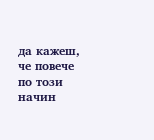да кажеш, че повече по този начин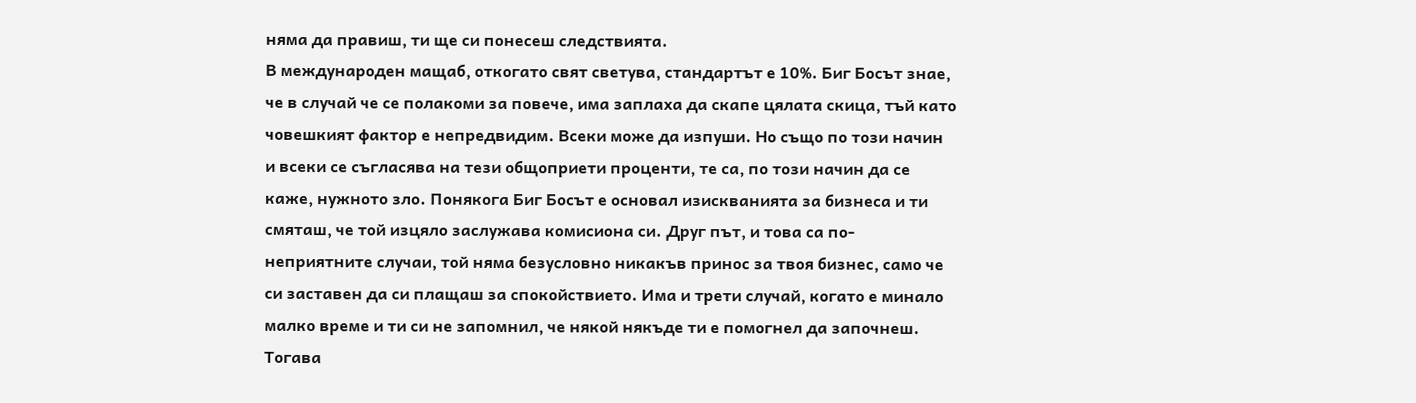няма да правиш, ти ще си понесеш следствията.
В международен мащаб, откогато свят светува, стандартът е 10%. Биг Босът знае, че в случай че се полакоми за повече, има заплаха да скапе цялата скица, тъй като човешкият фактор е непредвидим. Всеки може да изпуши. Но също по този начин и всеки се съгласява на тези общоприети проценти, те са, по този начин да се каже, нужното зло. Понякога Биг Босът е основал изискванията за бизнеса и ти смяташ, че той изцяло заслужава комисиона си. Друг път, и това са по-неприятните случаи, той няма безусловно никакъв принос за твоя бизнес, само че си заставен да си плащаш за спокойствието. Има и трети случай, когато е минало малко време и ти си не запомнил, че някой някъде ти е помогнел да започнеш. Тогава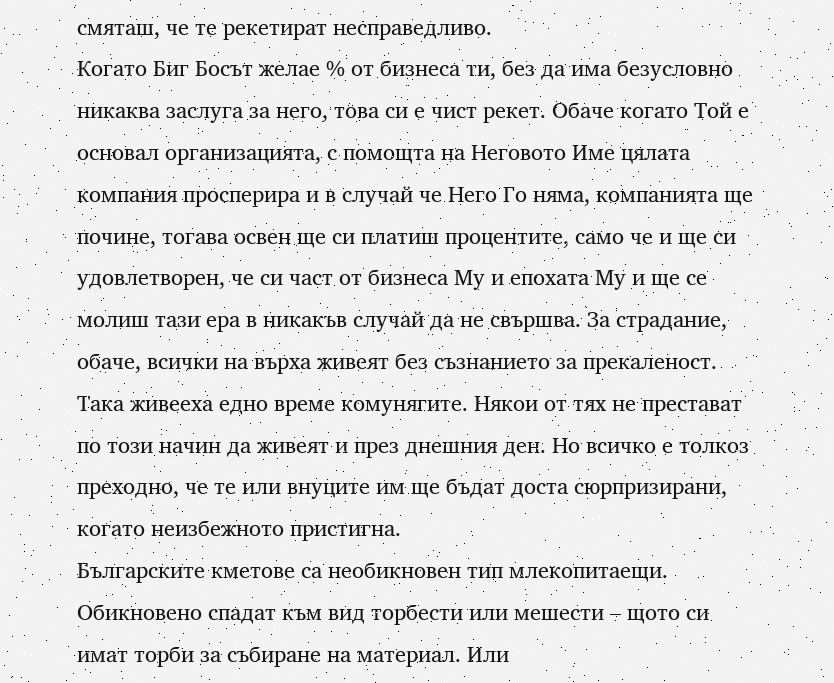смяташ, че те рекетират несправедливо.
Когато Биг Босът желае % от бизнеса ти, без да има безусловно никаква заслуга за него, това си е чист рекет. Обаче когато Той е основал организацията, с помощта на Неговото Име цялата компания просперира и в случай че Него Го няма, компанията ще почине, тогава освен ще си платиш процентите, само че и ще си удовлетворен, че си част от бизнеса Му и епохата Му и ще се молиш тази ера в никакъв случай да не свършва. За страдание, обаче, всички на върха живеят без съзнанието за прекаленост. Така живееха едно време комунягите. Някои от тях не престават по този начин да живеят и през днешния ден. Но всичко е толкоз преходно, че те или внуците им ще бъдат доста сюрпризирани, когато неизбежното пристигна.
Българските кметове са необикновен тип млекопитаещи. Обикновено спадат към вид торбести или мешести – щото си имат торби за събиране на материал. Или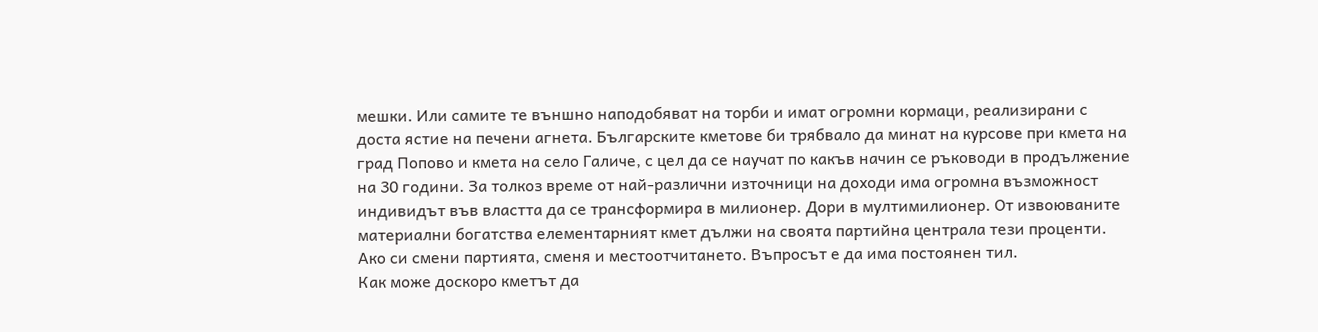мешки. Или самите те външно наподобяват на торби и имат огромни кормаци, реализирани с доста ястие на печени агнета. Българските кметове би трябвало да минат на курсове при кмета на град Попово и кмета на село Галиче, с цел да се научат по какъв начин се ръководи в продължение на 30 години. За толкоз време от най-различни източници на доходи има огромна възможност индивидът във властта да се трансформира в милионер. Дори в мултимилионер. От извоюваните материални богатства елементарният кмет дължи на своята партийна централа тези проценти. Ако си смени партията, сменя и местоотчитането. Въпросът е да има постоянен тил.
Как може доскоро кметът да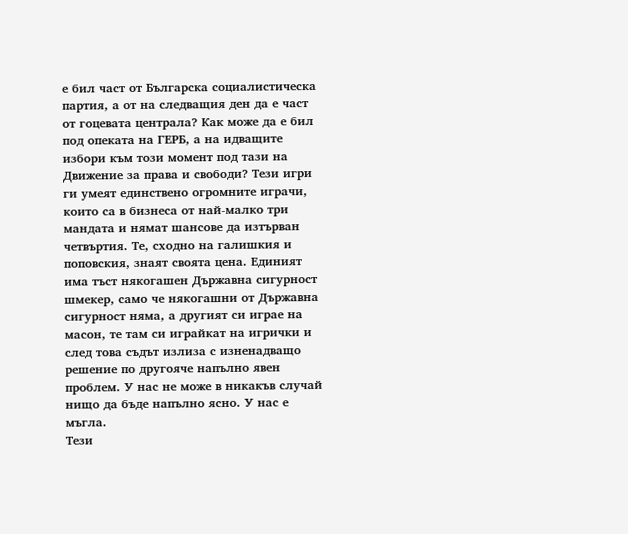е бил част от Българска социалистическа партия, а от на следващия ден да е част от гоцевата централа? Как може да е бил под опеката на ГЕРБ, а на идващите избори към този момент под тази на Движение за права и свободи? Тези игри ги умеят единствено огромните играчи, които са в бизнеса от най-малко три мандата и нямат шансове да изтърван четвъртия. Те, сходно на галишкия и поповския, знаят своята цена. Единият има тъст някогашен Държавна сигурност шмекер, само че някогашни от Държавна сигурност няма, а другият си играе на масон, те там си играйкат на игрички и след това съдът излиза с изненадващо решение по другояче напълно явен проблем. У нас не може в никакъв случай нищо да бъде напълно ясно. У нас е мъгла.
Тези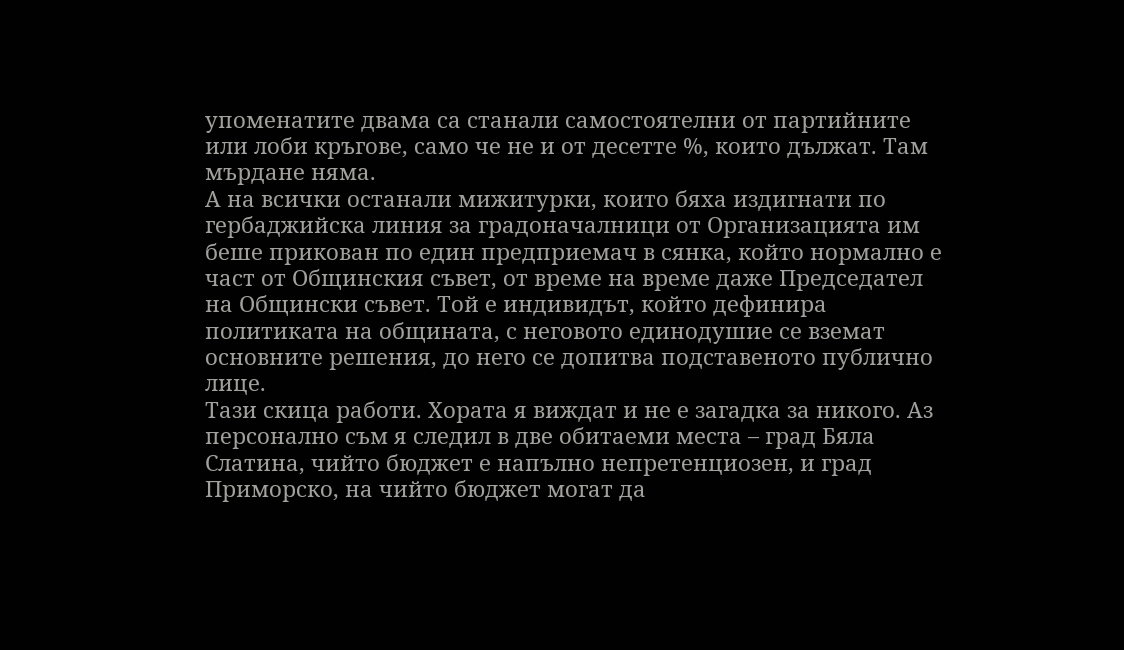упоменатите двама са станали самостоятелни от партийните или лоби кръгове, само че не и от десетте %, които дължат. Там мърдане няма.
А на всички останали мижитурки, които бяха издигнати по гербаджийска линия за градоначалници от Организацията им беше прикован по един предприемач в сянка, който нормално е част от Общинския съвет, от време на време даже Председател на Общински съвет. Той е индивидът, който дефинира политиката на общината, с неговото единодушие се вземат основните решения, до него се допитва подставеното публично лице.
Тази скица работи. Хората я виждат и не е загадка за никого. Аз персонално съм я следил в две обитаеми места – град Бяла Слатина, чийто бюджет е напълно непретенциозен, и град Приморско, на чийто бюджет могат да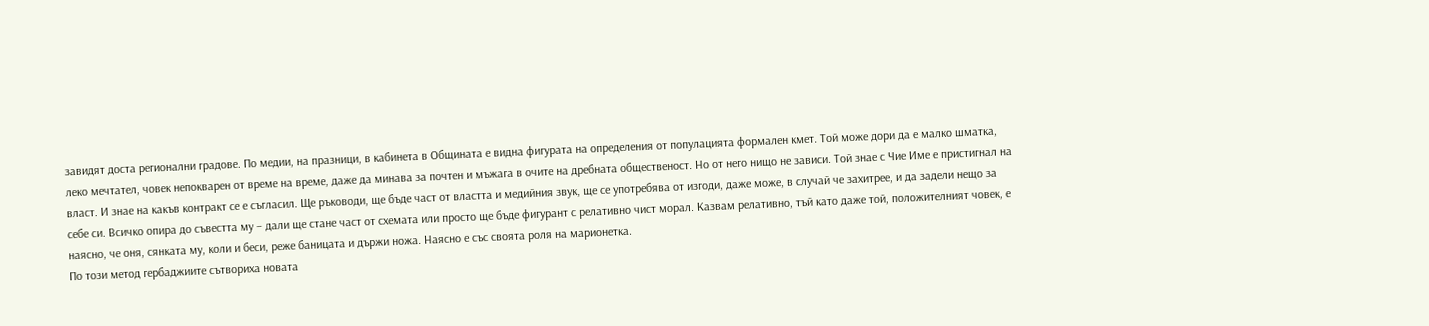завидят доста регионални градове. По медии, на празници, в кабинета в Общината е видна фигурата на определения от популацията формален кмет. Той може дори да е малко шматка, леко мечтател, човек непокварен от време на време, даже да минава за почтен и мъжага в очите на дребната общественост. Но от него нищо не зависи. Той знае с Чие Име е пристигнал на власт. И знае на какъв контракт се е съгласил. Ще ръководи, ще бъде част от властта и медийния звук, ще се употребява от изгоди, даже може, в случай че захитрее, и да задели нещо за себе си. Всичко опира до съвестта му – дали ще стане част от схемата или просто ще бъде фигурант с релативно чист морал. Казвам релативно, тъй като даже той, положителният човек, е наясно, че оня, сянката му, коли и беси, реже баницата и държи ножа. Наясно е със своята роля на марионетка.
По този метод гербаджиите сътвориха новата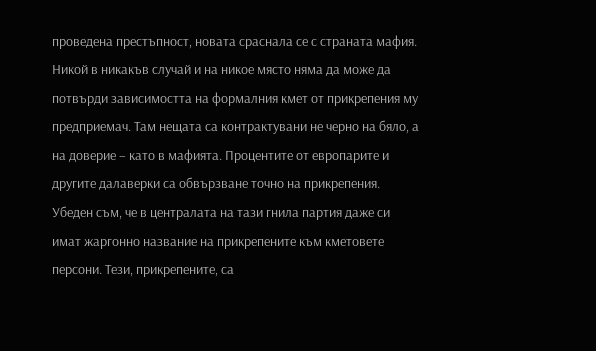проведена престъпност, новата сраснала се с страната мафия. Никой в никакъв случай и на никое място няма да може да потвърди зависимостта на формалния кмет от прикрепения му предприемач. Там нещата са контрактувани не черно на бяло, а на доверие – като в мафията. Процентите от европарите и другите далаверки са обвързване точно на прикрепения.
Убеден съм, че в централата на тази гнила партия даже си имат жаргонно название на прикрепените към кметовете персони. Тези, прикрепените, са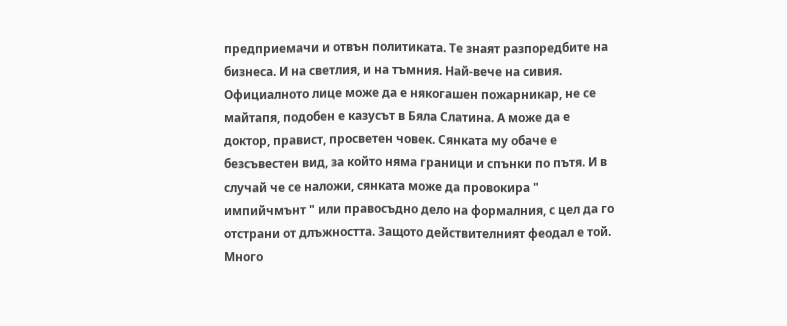предприемачи и отвън политиката. Те знаят разпоредбите на бизнеса. И на светлия, и на тъмния. Най-вече на сивия. Официалното лице може да е някогашен пожарникар, не се майтапя, подобен е казусът в Бяла Слатина. А може да е доктор, правист, просветен човек. Сянката му обаче е безсъвестен вид, за който няма граници и спънки по пътя. И в случай че се наложи, сянката може да провокира " импийчмънт " или правосъдно дело на формалния, с цел да го отстрани от длъжността. Защото действителният феодал е той.
Много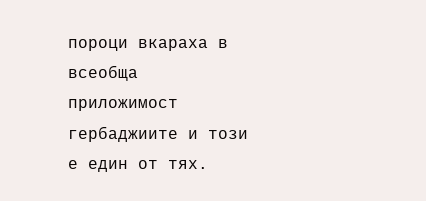пороци вкараха в всеобща приложимост гербаджиите и този е един от тях.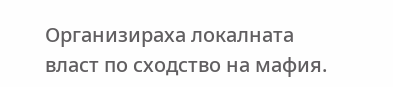Организираха локалната власт по сходство на мафия.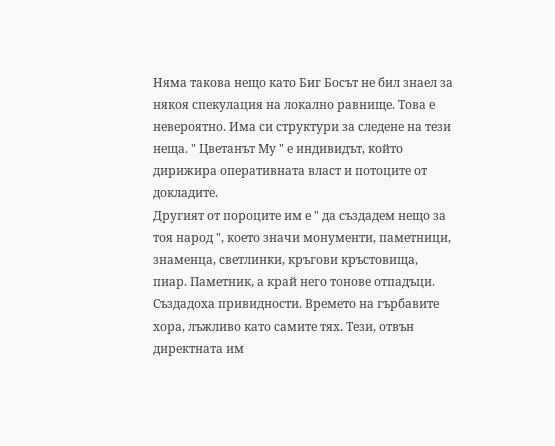Няма такова нещо като Биг Босът не бил знаел за някоя спекулация на локално равнище. Това е невероятно. Има си структури за следене на тези неща. " Цветанът Му " е индивидът, който дирижира оперативната власт и потоците от докладите.
Другият от пороците им е " да създадем нещо за тоя народ ", което значи монументи, паметници, знаменца, светлинки, кръгови кръстовища, пиар. Паметник, а край него тонове отпадъци. Създадоха привидности. Времето на гърбавите хора, лъжливо като самите тях. Тези, отвън директната им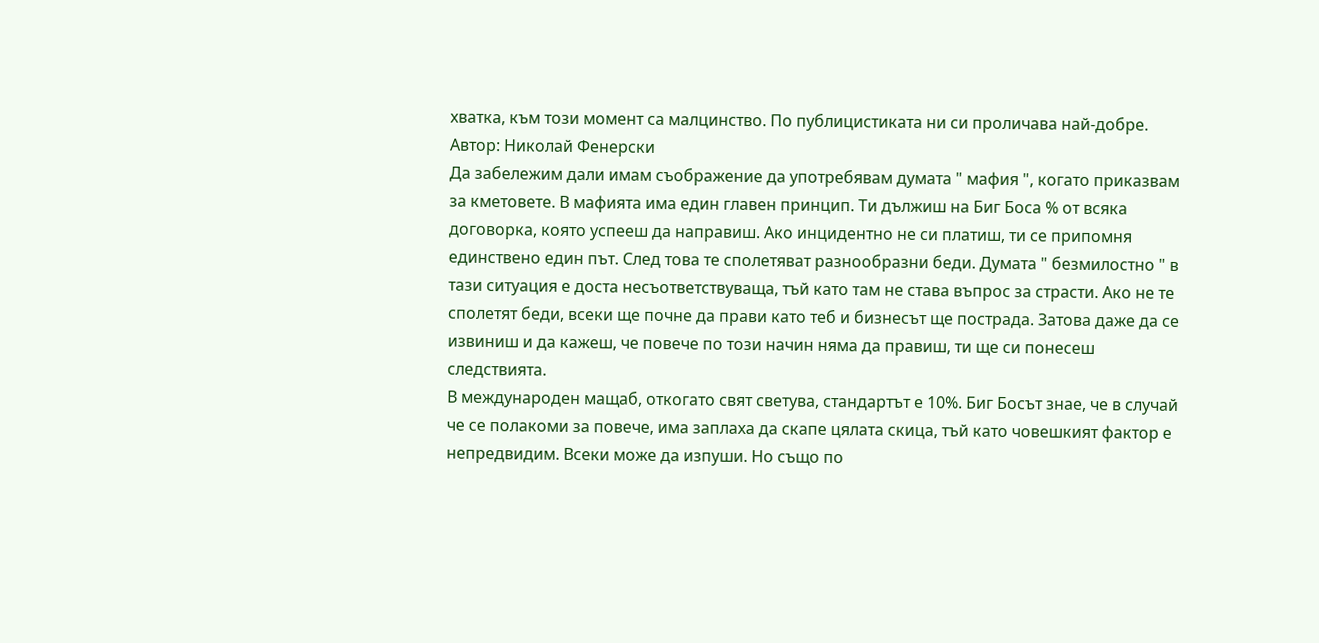хватка, към този момент са малцинство. По публицистиката ни си проличава най-добре.
Автор: Николай Фенерски
Да забележим дали имам съображение да употребявам думата " мафия ", когато приказвам за кметовете. В мафията има един главен принцип. Ти дължиш на Биг Боса % от всяка договорка, която успееш да направиш. Ако инцидентно не си платиш, ти се припомня единствено един път. След това те сполетяват разнообразни беди. Думата " безмилостно " в тази ситуация е доста несъответствуваща, тъй като там не става въпрос за страсти. Ако не те сполетят беди, всеки ще почне да прави като теб и бизнесът ще пострада. Затова даже да се извиниш и да кажеш, че повече по този начин няма да правиш, ти ще си понесеш следствията.
В международен мащаб, откогато свят светува, стандартът е 10%. Биг Босът знае, че в случай че се полакоми за повече, има заплаха да скапе цялата скица, тъй като човешкият фактор е непредвидим. Всеки може да изпуши. Но също по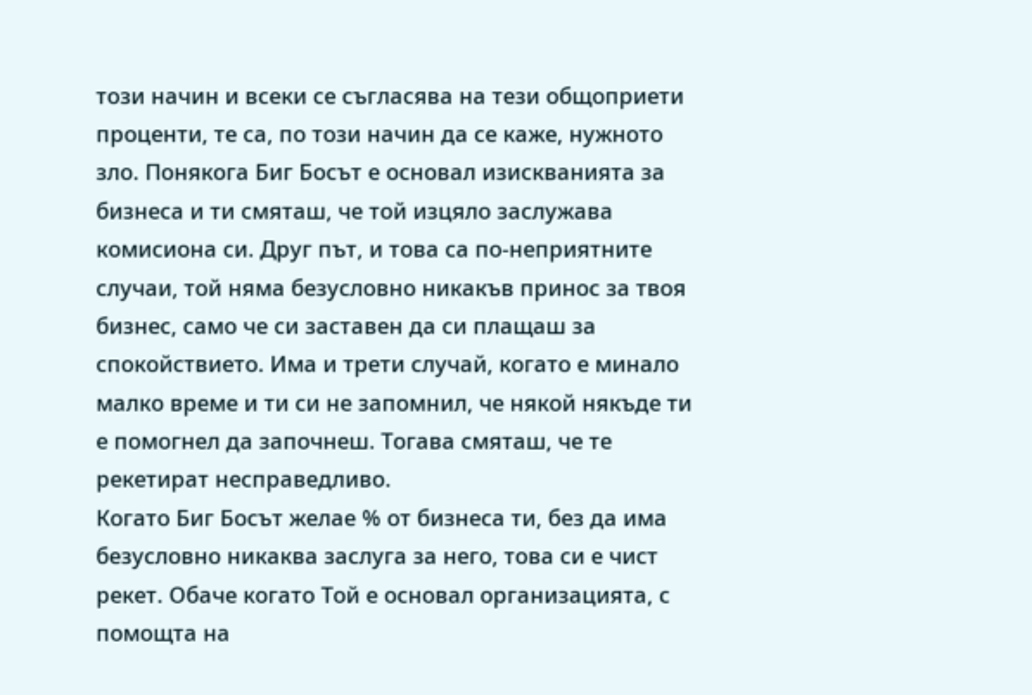този начин и всеки се съгласява на тези общоприети проценти, те са, по този начин да се каже, нужното зло. Понякога Биг Босът е основал изискванията за бизнеса и ти смяташ, че той изцяло заслужава комисиона си. Друг път, и това са по-неприятните случаи, той няма безусловно никакъв принос за твоя бизнес, само че си заставен да си плащаш за спокойствието. Има и трети случай, когато е минало малко време и ти си не запомнил, че някой някъде ти е помогнел да започнеш. Тогава смяташ, че те рекетират несправедливо.
Когато Биг Босът желае % от бизнеса ти, без да има безусловно никаква заслуга за него, това си е чист рекет. Обаче когато Той е основал организацията, с помощта на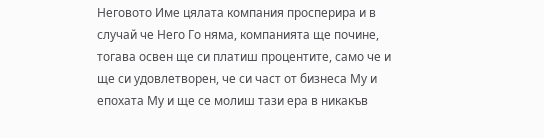Неговото Име цялата компания просперира и в случай че Него Го няма, компанията ще почине, тогава освен ще си платиш процентите, само че и ще си удовлетворен, че си част от бизнеса Му и епохата Му и ще се молиш тази ера в никакъв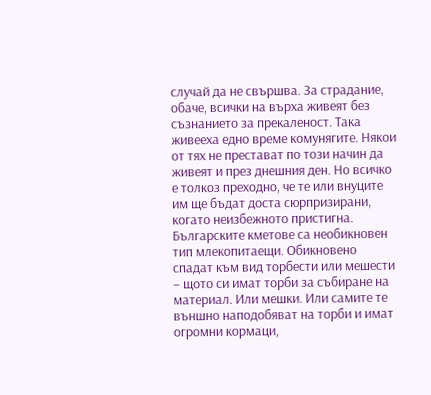случай да не свършва. За страдание, обаче, всички на върха живеят без съзнанието за прекаленост. Така живееха едно време комунягите. Някои от тях не престават по този начин да живеят и през днешния ден. Но всичко е толкоз преходно, че те или внуците им ще бъдат доста сюрпризирани, когато неизбежното пристигна.
Българските кметове са необикновен тип млекопитаещи. Обикновено спадат към вид торбести или мешести – щото си имат торби за събиране на материал. Или мешки. Или самите те външно наподобяват на торби и имат огромни кормаци,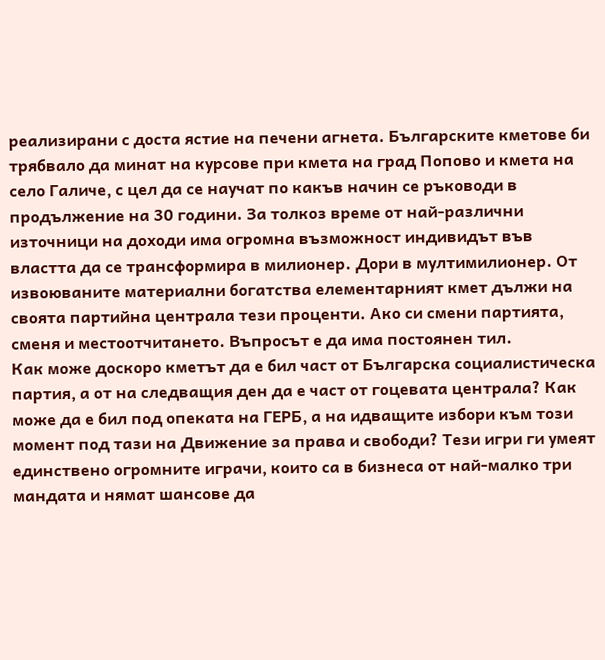реализирани с доста ястие на печени агнета. Българските кметове би трябвало да минат на курсове при кмета на град Попово и кмета на село Галиче, с цел да се научат по какъв начин се ръководи в продължение на 30 години. За толкоз време от най-различни източници на доходи има огромна възможност индивидът във властта да се трансформира в милионер. Дори в мултимилионер. От извоюваните материални богатства елементарният кмет дължи на своята партийна централа тези проценти. Ако си смени партията, сменя и местоотчитането. Въпросът е да има постоянен тил.
Как може доскоро кметът да е бил част от Българска социалистическа партия, а от на следващия ден да е част от гоцевата централа? Как може да е бил под опеката на ГЕРБ, а на идващите избори към този момент под тази на Движение за права и свободи? Тези игри ги умеят единствено огромните играчи, които са в бизнеса от най-малко три мандата и нямат шансове да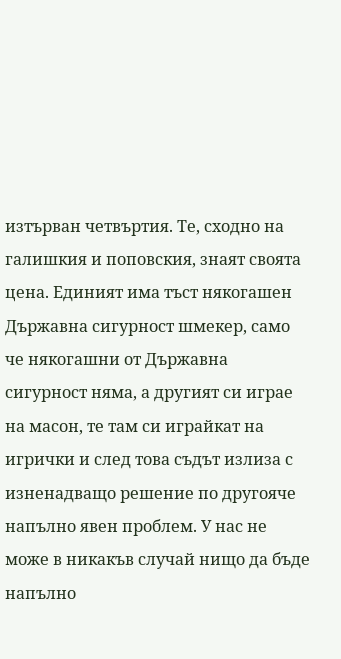изтърван четвъртия. Те, сходно на галишкия и поповския, знаят своята цена. Единият има тъст някогашен Държавна сигурност шмекер, само че някогашни от Държавна сигурност няма, а другият си играе на масон, те там си играйкат на игрички и след това съдът излиза с изненадващо решение по другояче напълно явен проблем. У нас не може в никакъв случай нищо да бъде напълно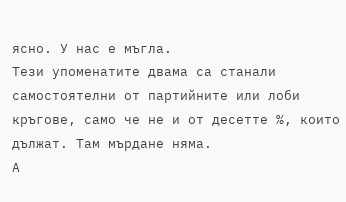ясно. У нас е мъгла.
Тези упоменатите двама са станали самостоятелни от партийните или лоби кръгове, само че не и от десетте %, които дължат. Там мърдане няма.
А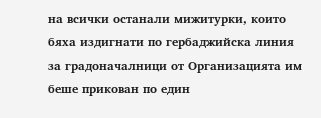на всички останали мижитурки, които бяха издигнати по гербаджийска линия за градоначалници от Организацията им беше прикован по един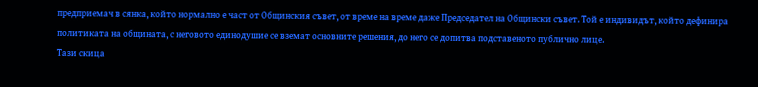предприемач в сянка, който нормално е част от Общинския съвет, от време на време даже Председател на Общински съвет. Той е индивидът, който дефинира политиката на общината, с неговото единодушие се вземат основните решения, до него се допитва подставеното публично лице.
Тази скица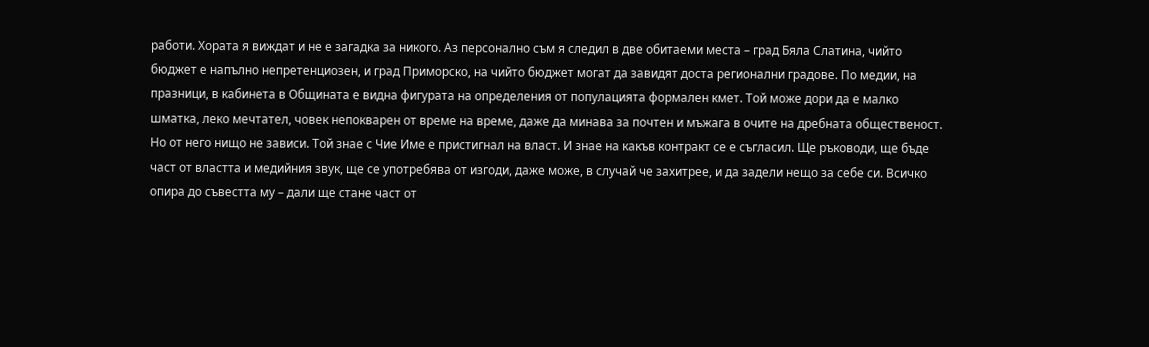работи. Хората я виждат и не е загадка за никого. Аз персонално съм я следил в две обитаеми места – град Бяла Слатина, чийто бюджет е напълно непретенциозен, и град Приморско, на чийто бюджет могат да завидят доста регионални градове. По медии, на празници, в кабинета в Общината е видна фигурата на определения от популацията формален кмет. Той може дори да е малко шматка, леко мечтател, човек непокварен от време на време, даже да минава за почтен и мъжага в очите на дребната общественост. Но от него нищо не зависи. Той знае с Чие Име е пристигнал на власт. И знае на какъв контракт се е съгласил. Ще ръководи, ще бъде част от властта и медийния звук, ще се употребява от изгоди, даже може, в случай че захитрее, и да задели нещо за себе си. Всичко опира до съвестта му – дали ще стане част от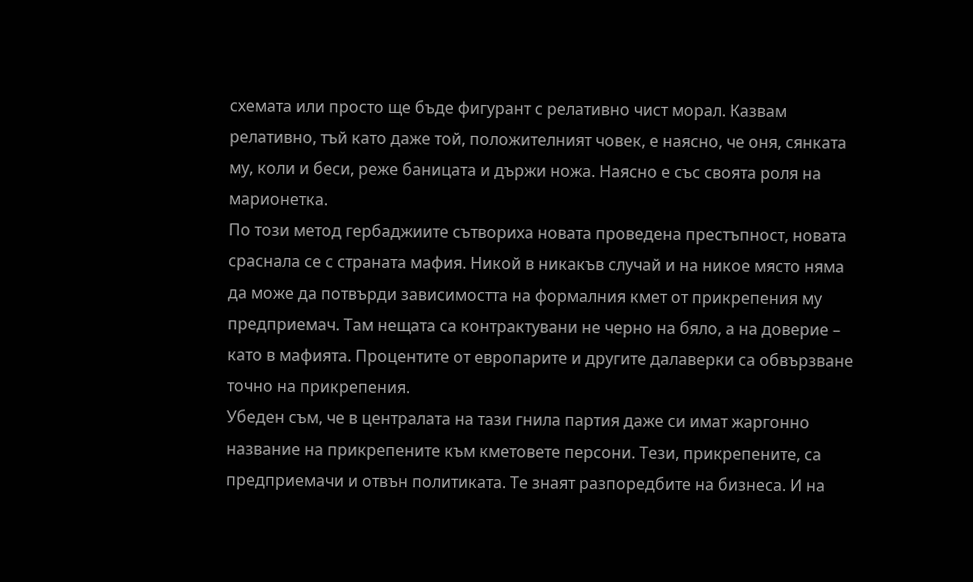схемата или просто ще бъде фигурант с релативно чист морал. Казвам релативно, тъй като даже той, положителният човек, е наясно, че оня, сянката му, коли и беси, реже баницата и държи ножа. Наясно е със своята роля на марионетка.
По този метод гербаджиите сътвориха новата проведена престъпност, новата сраснала се с страната мафия. Никой в никакъв случай и на никое място няма да може да потвърди зависимостта на формалния кмет от прикрепения му предприемач. Там нещата са контрактувани не черно на бяло, а на доверие – като в мафията. Процентите от европарите и другите далаверки са обвързване точно на прикрепения.
Убеден съм, че в централата на тази гнила партия даже си имат жаргонно название на прикрепените към кметовете персони. Тези, прикрепените, са предприемачи и отвън политиката. Те знаят разпоредбите на бизнеса. И на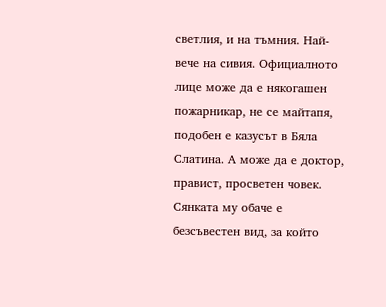светлия, и на тъмния. Най-вече на сивия. Официалното лице може да е някогашен пожарникар, не се майтапя, подобен е казусът в Бяла Слатина. А може да е доктор, правист, просветен човек. Сянката му обаче е безсъвестен вид, за който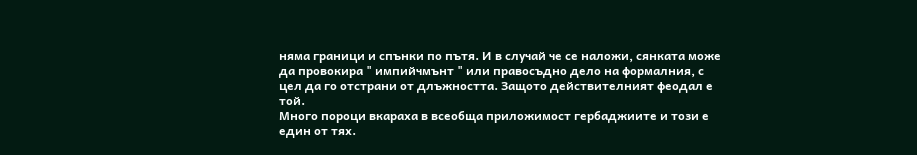няма граници и спънки по пътя. И в случай че се наложи, сянката може да провокира " импийчмънт " или правосъдно дело на формалния, с цел да го отстрани от длъжността. Защото действителният феодал е той.
Много пороци вкараха в всеобща приложимост гербаджиите и този е един от тях.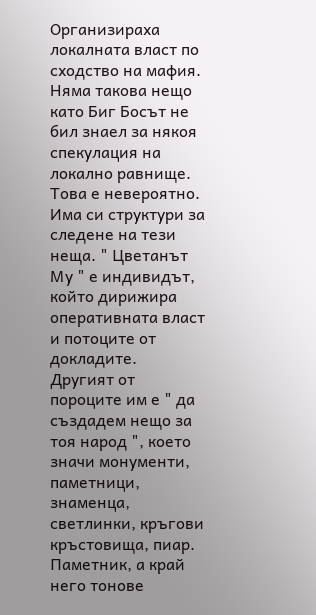Организираха локалната власт по сходство на мафия. Няма такова нещо като Биг Босът не бил знаел за някоя спекулация на локално равнище. Това е невероятно. Има си структури за следене на тези неща. " Цветанът Му " е индивидът, който дирижира оперативната власт и потоците от докладите.
Другият от пороците им е " да създадем нещо за тоя народ ", което значи монументи, паметници, знаменца, светлинки, кръгови кръстовища, пиар. Паметник, а край него тонове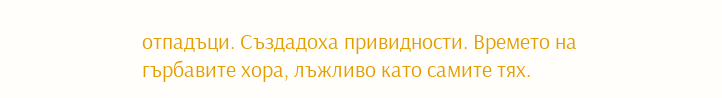отпадъци. Създадоха привидности. Времето на гърбавите хора, лъжливо като самите тях.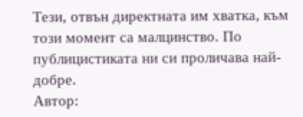Тези, отвън директната им хватка, към този момент са малцинство. По публицистиката ни си проличава най-добре.
Автор: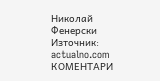Николай Фенерски
Източник: actualno.com
КОМЕНТАРИ